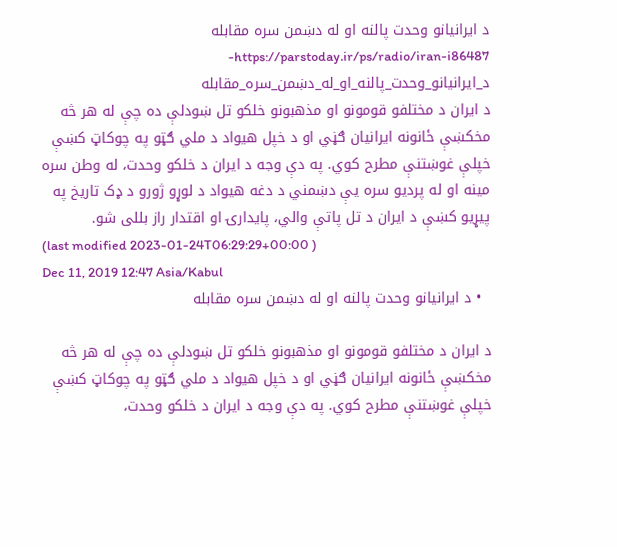د ایرانیانو وحدت پالنه او له دښمن سره مقابله
https://parstoday.ir/ps/radio/iran-i86487-د_ایرانیانو_وحدت_پالنه_او_له_دښمن_سره_مقابله
د ایران د مختلفو قومونو او مذهبونو خلکو تل ښودلې ده چې له هر څه مخکښې ځانونه ایرانیان ګڼي او د خپل هیواد د ملي ګټو په چوکاټ کښې خپلې غوښتنې مطرح کوي. په دې وجه د ایران د خلکو وحدت، له وطن سره مینه او له پردیو سره یې دښمني د دغه هیواد د لوړو ژورو د ډک تاریخ په پیړیو کښې د ایران د تل پاتې والي، پایدارۍ او اقتدار راز بللی شو.
(last modified 2023-01-24T06:29:29+00:00 )
Dec 11, 2019 12:47 Asia/Kabul
  • د ایرانیانو وحدت پالنه او له دښمن سره مقابله

د ایران د مختلفو قومونو او مذهبونو خلکو تل ښودلې ده چې له هر څه مخکښې ځانونه ایرانیان ګڼي او د خپل هیواد د ملي ګټو په چوکاټ کښې خپلې غوښتنې مطرح کوي. په دې وجه د ایران د خلکو وحدت،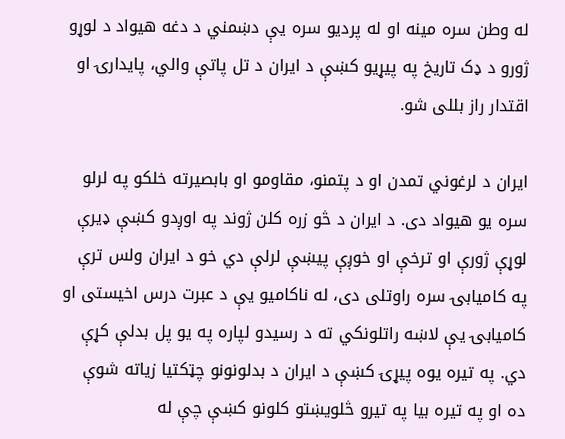له وطن سره مینه او له پردیو سره یې دښمني د دغه هیواد د لوړو ژورو د ډک تاریخ په پیړیو کښې د ایران د تل پاتې والي، پایدارۍ او اقتدار راز بللی شو.

ایران د لرغوني تمدن او د پتمنو، مقاومو او بابصیرته خلکو په لرلو سره یو هیواد دی. د ایران د څو زره کلن ژوند په اوږدو کښې ډیرې لوړې ژورې او ترخې او خوږې پیښې لرلې دي خو د ایران ولس ترې په کامیابۍ سره راوتلی دی، له ناکامیو یې د عبرت درس اخیستی او کامیابۍ یې لاښه راتلونکي ته د رسیدو لپاره په یو پل بدلې کړې دي. په تیره یوه پیړۍ کښې د ایران د بدلونونو چټکتیا زیاته شوې ده او په تیره بیا په تیرو څلویښتو کلونو کښې چې له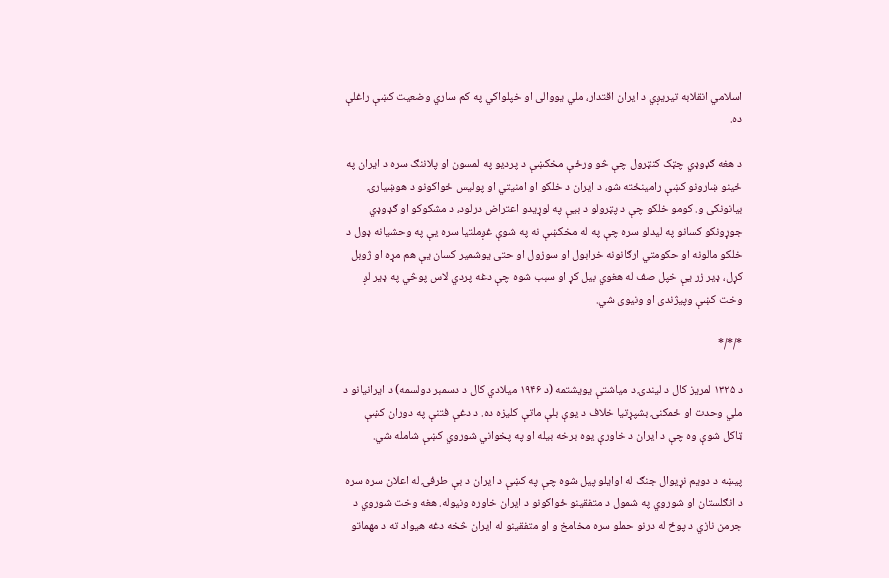اسلامي انقلابه تیریږي د ایران اقتدار، ملي یووالی او خپلواکي په کم ساري وضعیت کښې راغلې ده.

د هغه ګډوډي چټک کنټرول چې څو ورځې مخکښې د پردیو په لمسون او پلاننګ سره د ایران په ځینو ښارونو کښې رامینځته شو، د ایران د خلکو او امنیتي او پولیس ځواکونو د هوښیارۍ بیانونکی و. کومو خلکو چې د پټرولو د بیې په لوړیدو اعتراض درلود، د مشکوکو او ګډوډي جوړونکو کسانو په لیدلو سره چې په له مخکښې نه په شوې غږملتیا سره یې په وحشیانه ډول د خلکو مالونه او حکومتي ارګانونه خرابول او سوزول او حتی یوشمیر کسان یې هم مړه او ژوبل کړل، ډیر زر یې خپل صف له هغوي بیل کړ او سبب شوه چې دغه پردي لاس پوڅي په ډیر لږ وخت کښې وپیژندی او ونیوی شي.

*/*/*

د ۱۳۲۵ لمریز کال د لیندۍ د میاشتې یویشتمه (د ۱۹۴۶ میلادي کال د دسمبر دولسمه) د ایرانیانو د ملي وحدت او ځمکنۍ بشپړتیا خلاف د یوې بلې ماتې کلیزه ده. د دغې فتنې په دوران کښې ټاکل شوې وه چې د ایران د خاورې یوه برخه بیله او په پخواني شوروي کښې شامله شي.

پيښه د دویم نړیوال جنګ له اوایلو پیل شوه چې په کښې د ایران د بې طرفۍ له اعلان سره سره د انګلستان او شوروي په شمول د متفقینو ځواکونو د ایران خاوره ونیوله. هغه وخت شوروي د جرمن نازي د پوځ له درنو حملو سره مخامخ و او متفقینو له ایران څخه دغه هیواد ته د مهماتو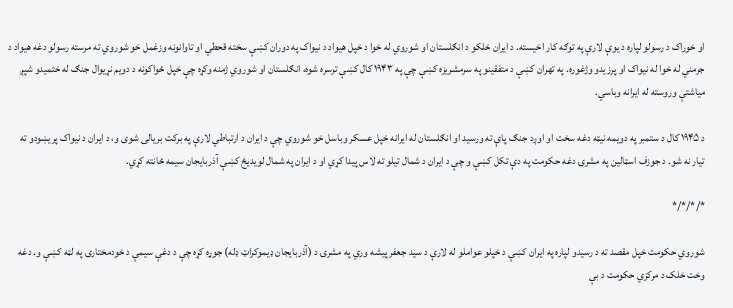او خوراک د رسولو لپاره د یوې لارې په توګه کار اخیسته. د ایران خلکو د انګلستان او شوروي له خوا د خپل هیواد د نیواک په دوران کښې سخته قحطي او تاوانونه وزغمل خو شوروي ته مرسته رسولو دغه هیواد د جرمني له خوا له نیواک او پرزیدو وژغوره. په تهران کښې د متفقینو په سرمشریزه کښې چې په ۱۹۴۳ کال کښې ترسره شوه، انګلستان او شوروي ژمنه وکړه چې خپل ځواکونه د دویم نړیوال جنګ له ختمیدو شپږ میاشتې وروسته له ایرانه وباسي.

د ۱۹۴۵ کال د ستمبر په دویمه نیټه دغه سخت او اوږد جنګ پاې ته ورسید او انګلستان له ایرانه خپل عسکر وباسل خو شوروي چې د ایران د ارتباطي لارې په برکت بریالی شوی و، د ایران د نیواک پریښودو ته تیار نه شو. د جوزف اسټالین په مشرۍ دغه حکومت په دې تکل کښې و چې د ایران د شمال تیلو ته لاس پيدا کړي او د ایران په شمال لویدیځ کښې آذربایجان سیمه ځانته کړي.

*/*/*/*

شوروي حکومت خپل مقصد ته د رسیدو لپاره په ایران کښې د خپلو عواملو له لارې د سید جعفر پیشه وري په مشرۍ د (آذربایجان ډیموکراټ ډله) جوړه کړه چې د دغې سیمې د خودمختارۍ په لټه کښې و. دغه وخت خلک د مرکزي حکومت د بې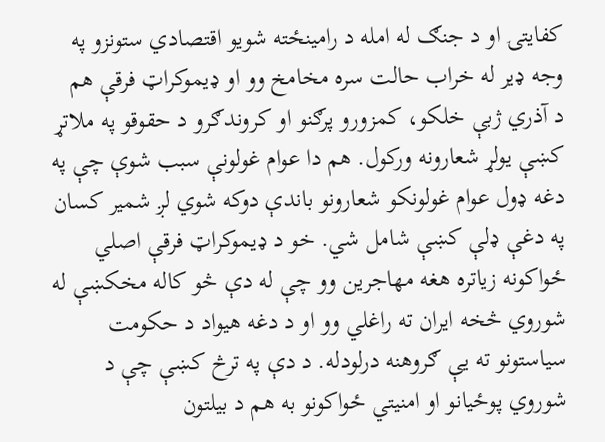کفایتۍ او د جنګ له امله د رامینځته شویو اقتصادي ستونزو په وجه ډیر له خراب حالت سره مخامخ وو او ډیموکراټ فرقې هم د ‌آذري ژبې خلکو، کمزورو پرګنو او کروندګرو د حقوقو په ملاتړ کښې یولړ شعارونه ورکول. هم دا عوام غولونې سبب شوې چې په دغه ډول عوام غولونکو شعارونو باندې دوکه شوي لږ شمیر کسان په دغې ډلې کښې شامل شي. خو د ډیموکراټ فرقې اصلي ځواکونه زیاتره هغه مهاجرین وو چې له دې څو کاله مخکښې له شوروي څخه ایران ته راغلي وو او د دغه هیواد د حکومت سیاستونو ته یې ګروهنه درلودله. د دې په ترڅ کښې چې د شوروي پوځیانو او امنیتي ځواکونو به هم د بیلتون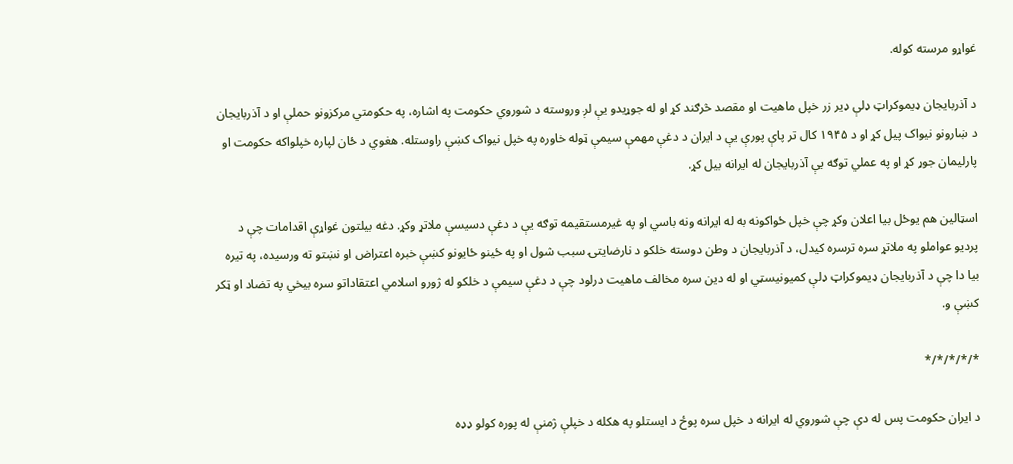غواړو مرسته کوله.

د آذربایجان ډیموکراټ ډلې ډیر زر خپل ماهیت او مقصد څرګند کړ او له جوړیدو یې لږ وروسته د شوروي حکومت په اشاره، په حکومتي مرکزونو حملې او د ‌آذربایجان د ښارونو نیواک پیل کړ او د ۱۹۴۵ کال تر پاې پورې یې د ایران د دغې مهمې سیمې ټوله خاوره په خپل نیواک کښې راوستله. هغوي د ځان لپاره خپلواکه حکومت او پارلیمان جوړ کړ او په عملي توګه یې آذربایجان له ایرانه بیل کړ.

اسټالین هم یوځل بیا اعلان وکړ چې خپل ځواکونه به له ایرانه ونه باسي او په غیرمستقیمه توګه یې د دغې دسیسې ملاتړ وکړ. دغه بیلتون غواړې اقدامات چې د پردیو عواملو په ملاتړ سره ترسره کیدل، د آذربایجان د وطن دوسته خلکو د نارضایتۍ سبب شول او په ځینو ځایونو کښې خبره اعتراض او نښتو ته ورسیده، په تیره بیا دا چې د آذربایجان ډیموکراټ ډلې کمیونیسټي او له دین سره مخالف ماهیت درلود چې د دغې سیمې د خلکو له ژورو اسلامي اعتقاداتو سره بیخي په تضاد او ټکر کښې و.

*/*/*/*/*

د ایران حکومت پس له دې چې شوروي له ایرانه د خپل سره پوځ د ایستلو په هکله د خپلې ژمنې له پوره کولو ډډه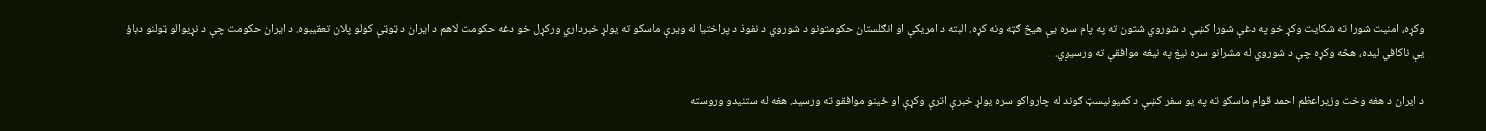وکړه، امنیت شورا ته شکایت وکړ خو په دغې شورا کښې د شوروي شتون ته په پام سره یې هیڅ ګټه ونه کړه. البته د امریکې او انګلستان حکومتونو د شوروي د نفوذ د پراختیا له ویرې ماسکو ته یولړ خبرداري ورکړل خو دغه حکومت لاهم د ایران د ټوټې کولو پلان تعقیبوه. د ایران حکومت چې د نړیوالو ټولنو دباؤ یې ناکافي لیده، هڅه وکړه چې د شوروي له مشرانو سره نیغ په نیغه موافقې ته ورسیږي.

د ایران د هغه وخت وزیراعظم احمد قوام ماسکو ته په یو سفر کښې د کمیونیسټ ګوند له چارواکو سره یولړ خبرې اترې وکړې او ځینو موافقو ته ورسید. هغه له ستنیدو وروسته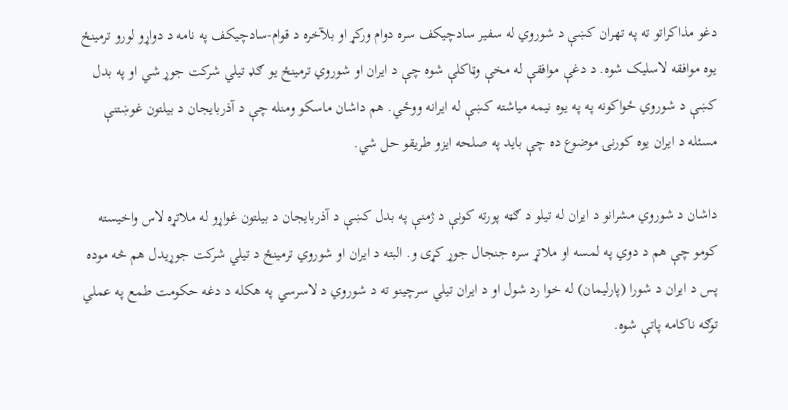دغو مذاکراتو ته په تهران کښې د شوروي له سفیر سادچیکف سره دوام ورکړ او بلآخره د قوام-سادچیکف په نامه د دواړو لورو ترمینځ یوه موافقه لاسلیک شوه. د دغې موافقې له مخې وټاکلې شوه چې د ایران او شوروي ترمینځ یو ګډ تیلي شرکت جوړ شي او په بدل کښې د شوروي ځواکونه په په یوه نیمه میاشته کښې له ایرانه ووځي. هم داشان ماسکو ومنله چې د آذربایجان د بیلتون غوښتنې مسئله د ایران یوه کورنۍ موضوع ده چې باید په صلحه ایزو طریقو حل شي.

داشان د شوروي مشرانو د ایران له تیلو د ګټه پورته کونې د ژمنې په بدل کښې د آذربایجان د بیلتون غواړو له ملاتړه لاس واخیسته کومو چې هم د دوي په لمسه او ملاتړ سره جنجال جوړ کړی و. البته د ایران او شوروي ترمینځ د تیلي شرکت جوړیدل هم څه موده پس د ایران د شورا (پارلیمان) له خوا رد شول او د ایران تیلي سرچینو ته د شوروي د لاسرسي په هکله د دغه حکومت طمع په عملي توګه ناکامه پاتې شوه.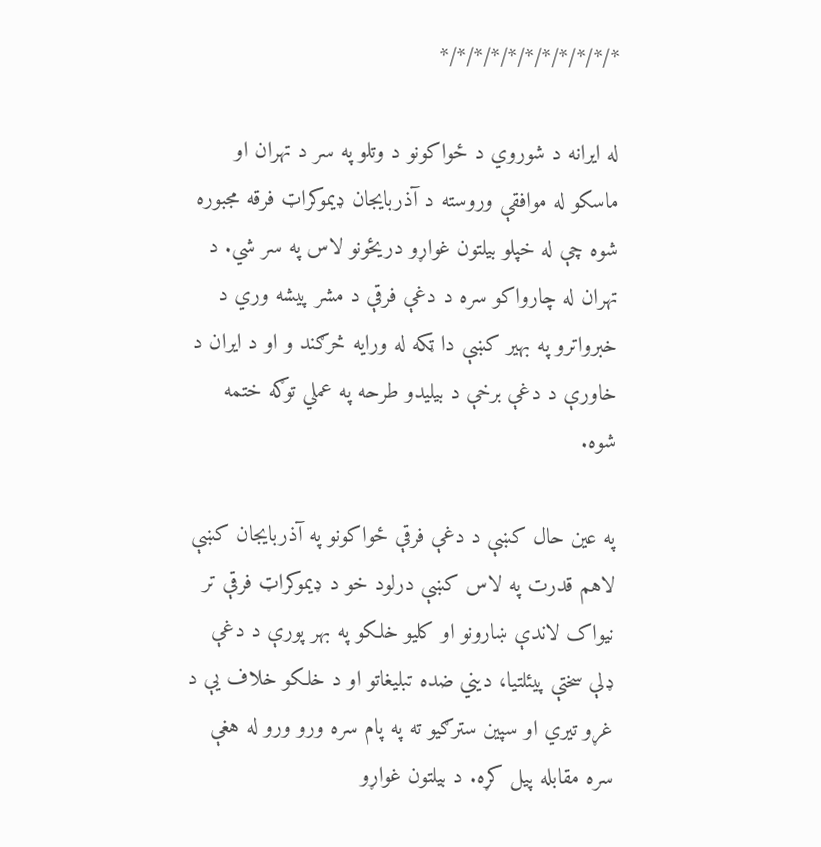*/*/*/*/*/*/*/*/*/*/*

له ایرانه د شوروي د ځواکونو د وتلو په سر د تهران او ماسکو له موافقې وروسته د آذربایجان ډیموکراټ فرقه مجبوره شوه چې له خپلو بیلتون غواړو دریځونو لاس په سر شي. د تهران له چارواکو سره د دغې فرقې د مشر پيشه وري د خبرواترو په بهیر کښې دا ټکه له ورایه څرګند و او د ایران د خاورې د دغې برخې د بیلیدو طرحه په عملي توګه ختمه شوه.

په عین حال کښې د دغې فرقې ځواکونو په ‌‌آذربایجان کښې لاهم قدرت په لاس کښې درلود خو د ډیموکراټ فرقې تر نیواک لاندې ښارونو او کلیو خلکو په بهر پورې د دغې ډلې سختې پیئلتیا، دیني ضده تبلیغاتو او د خلکو خلاف یې د غړو تیري او سپین سترګیو ته په پام سره ورو ورو له هغې سره مقابله پیل کړه. د بیلتون غواړو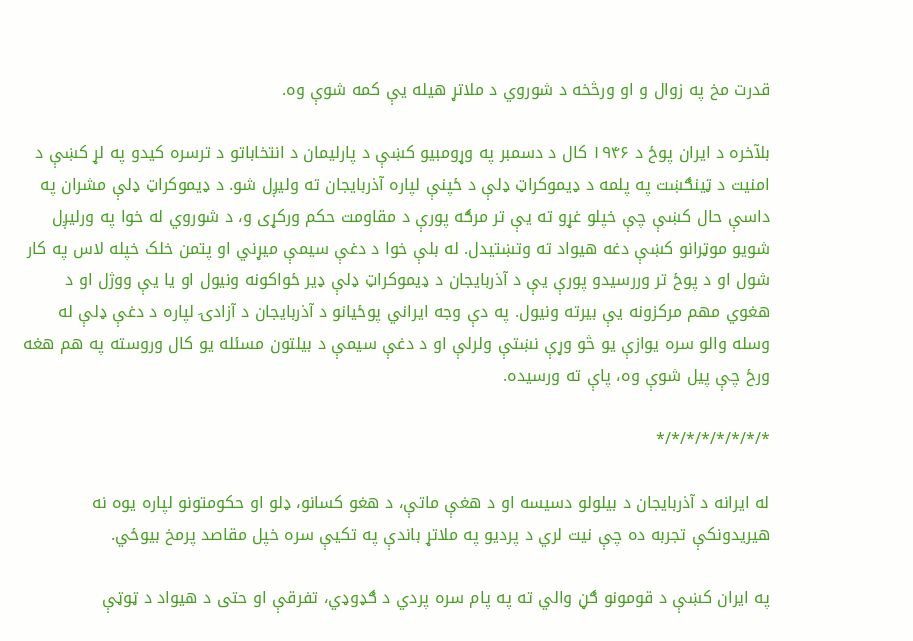قدرت مخ په زوال و او ورڅخه د شوروي د ملاتړ هیله يې کمه شوې وه.

بلآخره د ایران پوځ د ۱۹۴۶ کال د دسمبر په وړومبیو کښې د پارلیمان د انتخاباتو د ترسره کیدو په لړ کښې د امنیت د ټینګښت په پلمه د ډیموکراټ ډلې د ځپنې لپاره آذربایجان ته ولیږل شو. د ډیموکراټ ډلې مشران په داسې حال کښې چې خپلو غړو ته یې تر مرګه پورې د مقاومت حکم ورکړی و، د شوروي له خوا په ورلیږل شویو موټرانو کښې دغه هیواد ته وتښتیدل. له بلې خوا د دغې سیمې میړني او پتمن خلک خپله لاس په کار شول او د پوځ تر وررسیدو پورې یې د آذربایجان د ډیموکراټ ډلې ډیر ځواکونه ونیول او یا یې ووژل او د هغوي مهم مرکزونه یې بیرته ونیول. په دې وجه ایراني پوځیانو د آذربایجان د آزادۍ لپاره د دغې ډلې له وسله والو سره یوازې یو څو وړې نښتې ولرلې او د دغې سیمې د بیلتون مسئله یو کال وروسته په هم هغه ورځ چې پیل شوې وه، پاې ته ورسیده.

*/*/*/*/*/*/*/*

له ایرانه د آذربایجان د بیلولو دسیسه او د هغې ماتې، د هغو کسانو، ډلو او حکومتونو لپاره یوه نه هیریدونکې تجربه ده چې نیت لري د پردیو په ملاتړ باندې په تکیې سره خپل مقاصد پرمخ بیوځي.

په ایران کښې د قومونو ګڼ والي ته په پام سره پردي د ګډوډي، تفرقې او حتی د هیواد د ټوټې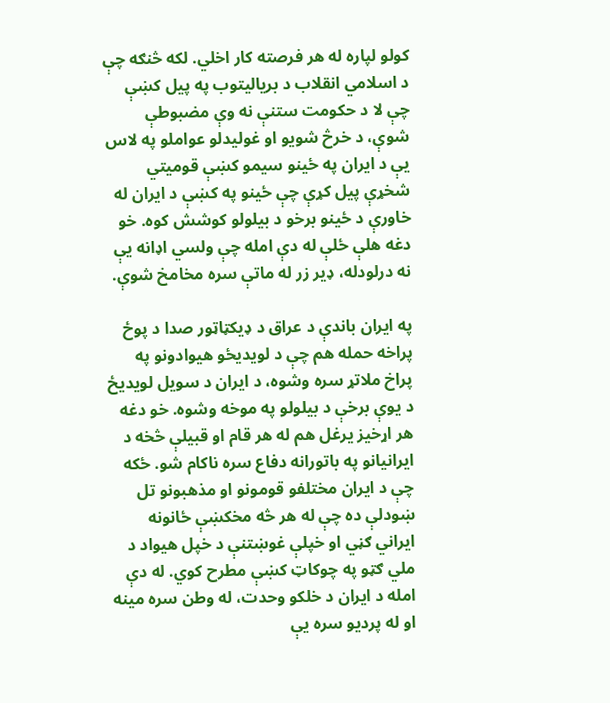کولو لپاره له هر فرصته کار اخلي. لکه څنګه چې د اسلامي انقلاب د بریالیتوب په پیل کښې چې لا د حکومت ستنې نه وې مضبوطې شوې، د خرڅ شویو او غولیدلو عواملو په لاس یې د ایران په ځینو سیمو کښې قومیتي شخړې پیل کړې چې ځینو په کښې د ایران له خاورې د ځینو برخو د بیلولو کوشش کوه. خو دغه هلې ځلې له دې امله چې ولسي اډانه یې نه درلودله، ډیر زر له ماتې سره مخامخ شوې.

په ایران باندې د عراق د ډیکټاټور صدا د پوځ پراخه حمله هم چې د لویدیځو هیوادونو په پراخ ملاتړ سره وشوه، د ایران د سویل لویدیځ د یوې برخې د بیلولو په موخه وشوه. خو دغه هر اړخیز یرغل هم له هر قام او قبیلې څخه د ایرانیانو په باتورانه دفاع سره ناکام شو. ځکه چې د ایران مختلفو قومونو او مذهبونو تل ښودلې ده چې له هر څه مخکښې ځانونه ایراني ګڼي او خپلې غوښتنې د خپل هیواد د ملي ګټو په چوکاټ کښې مطرح کوي. له دې امله د ایران د خلکو وحدت، له وطن سره مینه او له پردیو سره یې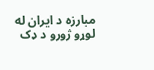مبارزه د ایران له لوړو ژورو د ډک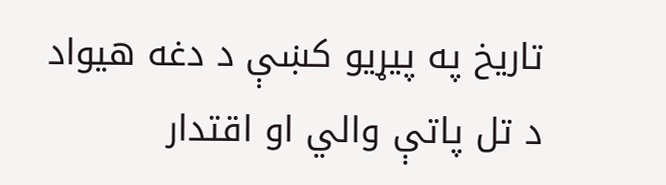تاریخ په پیړیو کښې د دغه هیواد د تل پاتې والي او اقتدار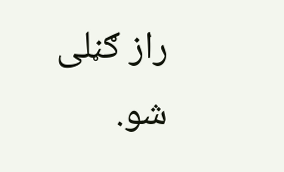راز ګڼلی شو.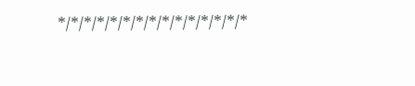*/*/*/*/*/*/*/*/*/*/*/*/*/*/*